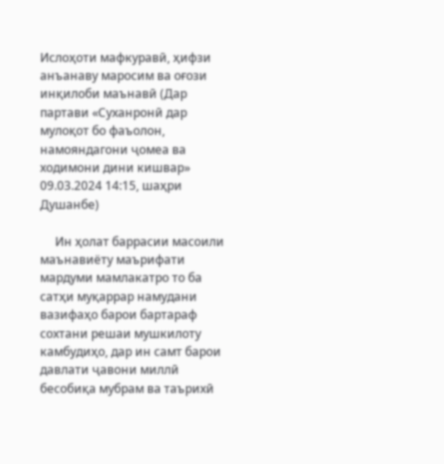Ислоҳоти мафкуравӣ, ҳифзи анъанаву маросим ва оғози инқилоби маънавӣ (Дар партави «Суханронӣ дар мулоқот бо фаъолон, намояндагони ҷомеа ва ходимони дини кишвар» 09.03.2024 14:15, шаҳри Душанбе)

     Ин ҳолат баррасии масоили маънавиёту маърифати мардуми мамлакатро то ба сатҳи муқаррар намудани вазифаҳо барои бартараф сохтани решаи мушкилоту камбудиҳо, дар ин самт барои давлати ҷавони миллӣ бесобиқа мубрам ва таърихӣ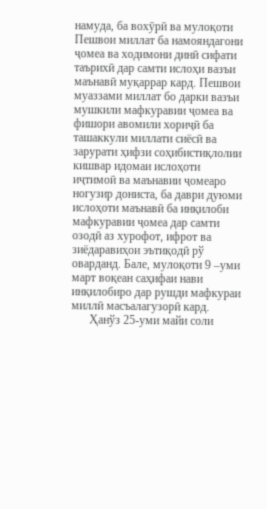намуда, ба вохӯрӣ ва мулоқоти Пешвои миллат ба намояндагони ҷомеа ва ходимони динӣ сифати таърихӣ дар самти ислоҳи вазъи маънавӣ муқаррар кард. Пешвои муаззами миллат бо дарки вазъи мушкили мафкуравии ҷомеа ва фишори авомили хориҷӣ ба ташаккули миллати сиёсӣ ва зарурати ҳифзи соҳибистиқлолии кишвар идомаи ислоҳоти иҷтимоӣ ва маънавии ҷомеаро ногузир дониста, ба даври дуюми ислоҳоти маънавӣ ба инқилоби мафкуравии ҷомеа дар самти озодӣ аз хурофот, ифрот ва зиёдаравиҳои эътиқодӣ рў оварданд. Бале, мулоқоти 9 –уми март воқеан саҳифаи нави инқилобиро дар рушди мафкураи миллӣ масъалагузорӣ кард.
      Ҳанўз 25-уми майи соли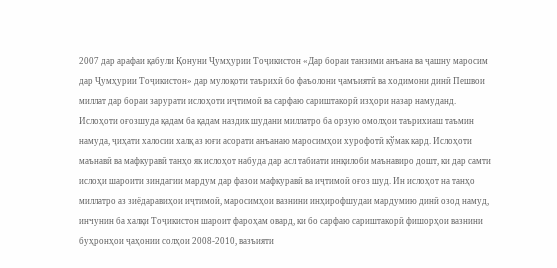2007 дар арафаи қабули Қонуни Ҷумҳурии Тоҷикистон «Дар бораи танзими анъана ва ҷашну маросим дар Ҷумҳурии Тоҷикистон» дар мулоқоти таърихӣ бо фаъолони ҷамъиятӣ ва ходимони динӣ Пешвои миллат дар бораи зарурати ислоҳоти иҷтимоӣ ва сарфаю сариштакорӣ изҳори назар намуданд. Ислоҳоти оғозшуда қадам ба қадам наздик шудани миллатро ба орзую омолҳои таърихиаш таъмин намуда, ҷиҳати халосии халқ аз юғи асорати анъанаю маросимҳои хурофотӣ кўмак кард. Ислоҳоти маънавӣ ва мафкуравӣ танҳо як ислоҳот набуда дар асл табиати инқилоби маънавиро дошт, ки дар самти ислоҳи шароити зиндагии мардум дар фазои мафкуравӣ ва иҷтимоӣ оғоз шуд. Ин ислоҳот на танҳо миллатро аз зиёдаравиҳои иҷтимоӣ, маросимҳои вазнини инҳирофшудаи мардумию динӣ озод намуд, инчунин ба халқи Тоҷикистон шароит фароҳам овард, ки бо сарфаю сариштакорӣ фишорҳои вазнини буҳронҳои ҷаҳонии солҳои 2008-2010, вазъияти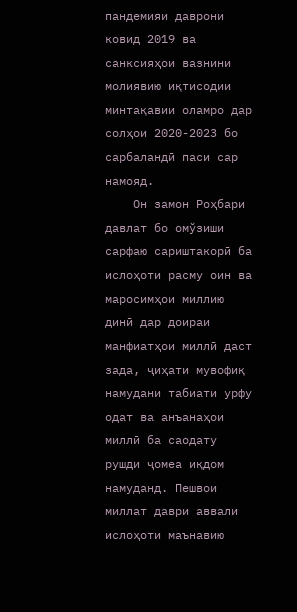пандемияи даврони ковид 2019 ва санксияҳои вазнини молиявию иқтисодии минтақавии оламро дар солҳои 2020-2023 бо сарбаландӣ паси сар намояд.
    Он замон Роҳбари давлат бо омўзиши сарфаю сариштакорӣ ба ислоҳоти расму оин ва маросимҳои миллию динӣ дар доираи манфиатҳои миллӣ даст зада, ҷиҳати мувофиқ намудани табиати урфу одат ва анъанаҳои миллӣ ба саодату рушди ҷомеа иқдом намуданд. Пешвои миллат даври аввали ислоҳоти маънавию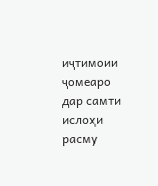иҷтимоии ҷомеаро дар самти ислоҳи расму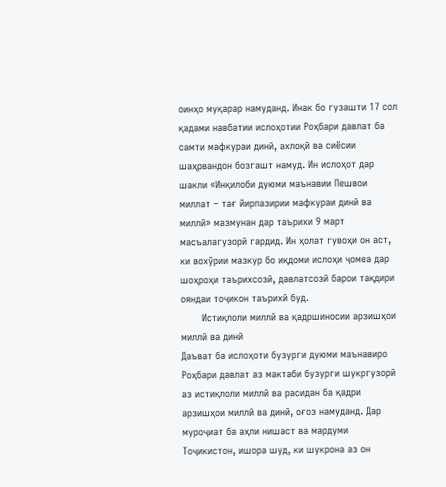оинҳо муқарар намуданд. Инак бо гузашти 17 сол қадами навбатии ислоҳотии Роҳбари давлат ба самти мафкураи динӣ, ахлоқӣ ва сиёсии шаҳрвандон бозгашт намуд. Ин ислоҳот дар шакли «Инқилоби дуюми маънавии Пешвои миллат – тағ йирпазирии мафкураи динӣ ва миллӣ» мазмунан дар таърихи 9 март масъалагузорӣ гардид. Ин ҳолат гувоҳи он аст, ки вохўрии мазкур бо иқдоми ислоҳи ҷомеа дар шоҳроҳи таърихсозӣ, давлатсозӣ барои тақдири ояндаи тоҷикон таърихӣ буд.
       Истиқлоли миллӣ ва қадршиносии арзишҳои миллӣ ва динӣ
Даъват ба ислоҳоти бузурги дуюми маънавиро Роҳбари давлат аз мактаби бузурги шукргузорӣ аз истиқлоли миллӣ ва расидан ба қадри арзишҳои миллӣ ва динӣ, оғоз намуданд. Дар муроҷиат ба аҳли нишаст ва мардуми Тоҷикистон, ишора шуд, ки шукрона аз он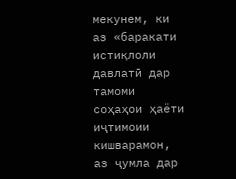мекунем, ки аз «баракати истиқлоли давлатӣ дар тамоми соҳаҳои ҳаёти иҷтимоии кишварамон, аз ҷумла дар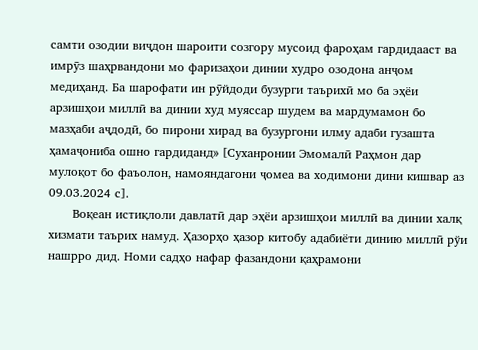самти озодии виҷдон шароити созгору мусоид фароҳам гардидааст ва имрӯз шаҳрвандони мо фаризаҳои динии худро озодона анҷом медиҳанд. Ба шарофати ин рӯйдоди бузурги таърихӣ мо ба эҳёи арзишҳои миллӣ ва динии худ муяссар шудем ва мардумамон бо мазҳаби аҷдодӣ, бо пирони хирад ва бузургони илму адаби гузашта ҳамаҷониба ошно гардиданд» [Суханронии Эмомалӣ Раҳмон дар мулоқот бо фаъолон, намояндагони ҷомеа ва ходимони дини кишвар аз 09.03.2024 с].
      Воқеан истиқлоли давлатӣ дар эҳёи арзишҳои миллӣ ва динии халқ хизмати таърих намуд. Ҳазорҳо ҳазор китобу адабиёти динию миллӣ рўи нашрро дид. Номи садҳо нафар фазандони қаҳрамони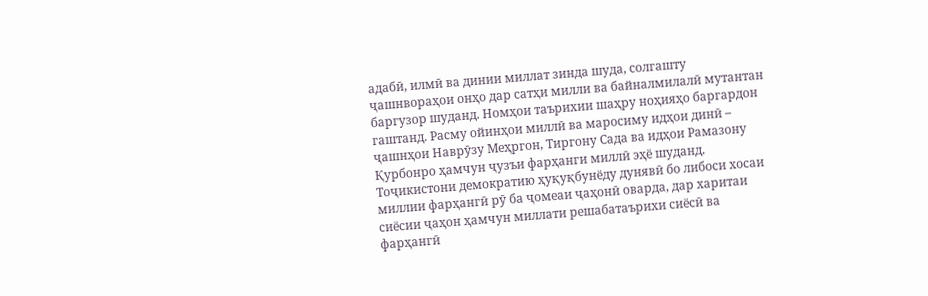адабӣ, илмӣ ва динии миллат зинда шуда, солгашту ҷашнвораҳои онҳо дар сатҳи милли ва байналмилалӣ мутантан баргузор шуданд. Номҳои таърихии шаҳру ноҳияҳо баргардон гаштанд. Расму ойинҳои миллӣ ва маросиму идҳои динӣ – ҷашнҳои Наврӯзу Меҳргон, Тиргону Сада ва идҳои Рамазону Қурбонро ҳамчун ҷузъи фарҳанги миллӣ эҳё шуданд. Тоҷикистони демократию ҳуқуқбунёду дунявӣ бо либоси хосаи миллии фарҳангӣ рӯ ба ҷомеаи ҷаҳонӣ оварда, дар харитаи сиёсии ҷаҳон ҳамчун миллати решабатаърихи сиёсӣ ва фарҳангӣ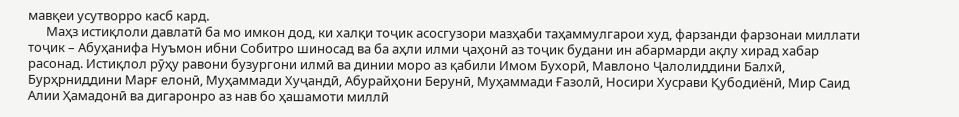мавқеи усутворро касб кард.
      Маҳз истиқлоли давлатӣ ба мо имкон дод, ки халқи тоҷик асосгузори мазҳаби таҳаммулгарои худ, фарзанди фарзонаи миллати тоҷик – Абуҳанифа Нуъмон ибни Собитро шиносад ва ба аҳли илми ҷаҳонӣ аз тоҷик будани ин абармарди ақлу хирад хабар расонад. Истиқлол рӯҳу равони бузургони илмӣ ва динии моро аз қабили Имом Бухорӣ, Мавлоно Ҷалолиддини Балхӣ, Бурҳрниддини Марғ елонӣ, Муҳаммади Хуҷандӣ, Абурайҳони Берунӣ, Муҳаммади Ғазолӣ, Носири Хусрави Қубодиёнӣ, Мир Саид Алии Ҳамадонӣ ва дигаронро аз нав бо ҳашамоти миллӣ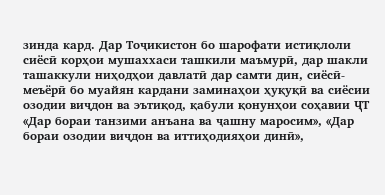зинда кард. Дар Тоҷикистон бо шарофати истиқлоли сиёсӣ корҳои мушаххаси ташкили маъмурӣ, дар шакли ташаккули ниҳодҳои давлатӣ дар самти дин, сиёсӣ-меъёрӣ бо муайян кардани заминаҳои ҳуқуқӣ ва сиёсии озодии виҷдон ва эътиқод, қабули қонунҳои соҳавии ҶТ «Дар бораи танзими анъана ва ҷашну маросим», «Дар бораи озодии виҷдон ва иттиҳодияҳои динӣ»,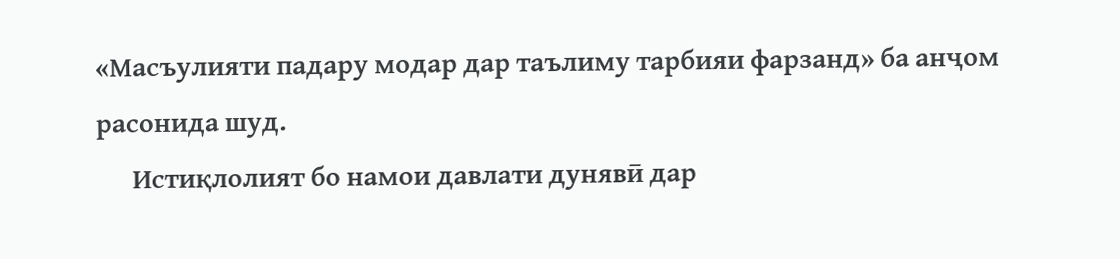«Масъулияти падару модар дар таълиму тарбияи фарзанд» ба анҷом расонида шуд.
      Истиқлолият бо намои давлати дунявӣ дар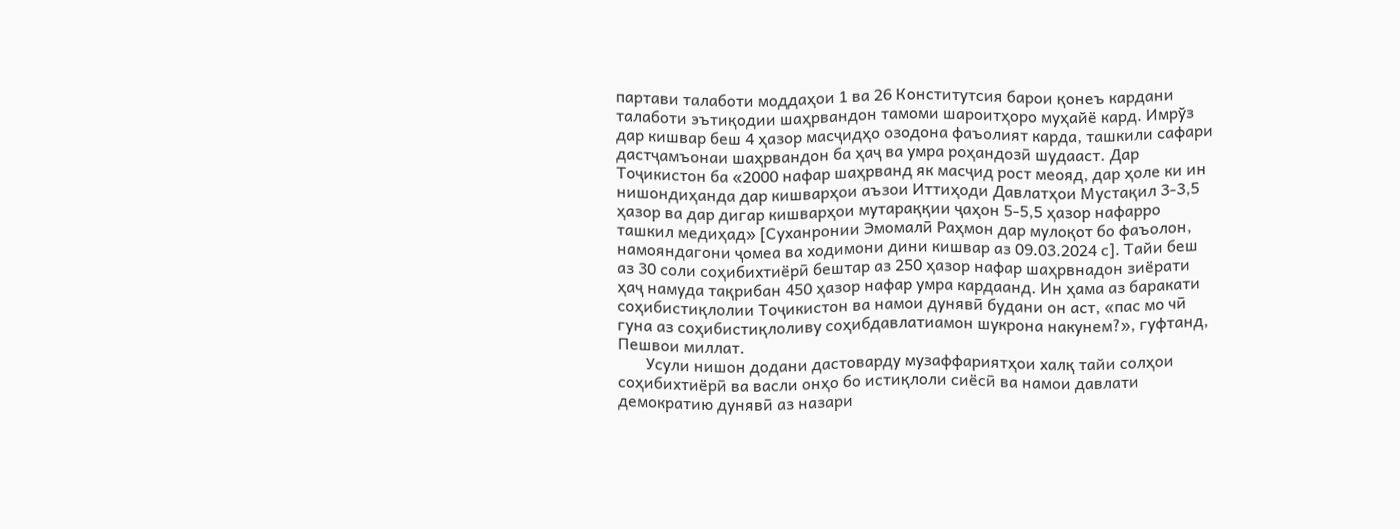партави талаботи моддаҳои 1 ва 26 Конститутсия барои қонеъ кардани талаботи эътиқодии шаҳрвандон тамоми шароитҳоро муҳайё кард. Имрўз дар кишвар беш 4 ҳазор масҷидҳо озодона фаъолият карда, ташкили сафари дастҷамъонаи шаҳрвандон ба ҳаҷ ва умра роҳандозӣ шудааст. Дар Тоҷикистон ба «2000 нафар шаҳрванд як масҷид рост меояд, дар ҳоле ки ин нишондиҳанда дар кишварҳои аъзои Иттиҳоди Давлатҳои Мустақил 3-3,5 ҳазор ва дар дигар кишварҳои мутараққии ҷаҳон 5-5,5 ҳазор нафарро ташкил медиҳад» [Суханронии Эмомалӣ Раҳмон дар мулоқот бо фаъолон, намояндагони ҷомеа ва ходимони дини кишвар аз 09.03.2024 с]. Тайи беш аз 30 соли соҳибихтиёрӣ бештар аз 250 ҳазор нафар шаҳрвнадон зиёрати ҳаҷ намуда тақрибан 450 ҳазор нафар умра кардаанд. Ин ҳама аз баракати соҳибистиқлолии Тоҷикистон ва намои дунявӣ будани он аст, «пас мо чӣ гуна аз соҳибистиқлоливу соҳибдавлатиамон шукрона накунем?», гуфтанд, Пешвои миллат.
       Усули нишон додани дастоварду музаффариятҳои халқ тайи солҳои соҳибихтиёрӣ ва васли онҳо бо истиқлоли сиёсӣ ва намои давлати демократию дунявӣ аз назари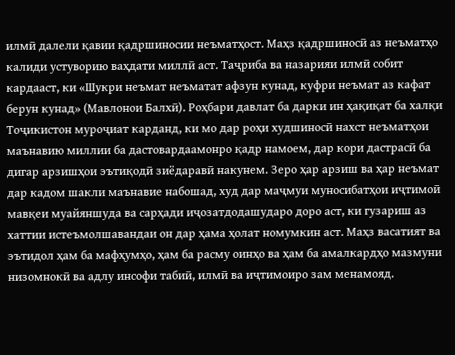илмӣ далели қавии қадршиносии неъматҳост. Маҳз қадршиносӣ аз неъматҳо калиди устуворию ваҳдати миллӣ аст. Таҷриба ва назарияи илмӣ собит кардааст, ки «Шукри неъмат неъматат афзун кунад, куфри неъмат аз кафат берун кунад» (Мавлонои Балхӣ). Роҳбари давлат ба дарки ин ҳақиқат ба халқи Тоҷикистон муроҷиат карданд, ки мо дар роҳи худшиносӣ нахст неъматҳои маънавию миллии ба дастовардаамонро қадр намоем, дар кори дастрасӣ ба дигар арзишҳои эътиқодӣ зиёдаравӣ накунем. Зеро ҳар арзиш ва ҳар неъмат дар кадом шакли маънавие набошад, худ дар маҷмуи муносибатҳои иҷтимоӣ мавқеи муайяншуда ва сарҳади иҷозатдодашударо доро аст, ки гузариш аз хаттии истеъмолшавандаи он дар ҳама ҳолат номумкин аст. Маҳз васатият ва эътидол ҳам ба мафҳумҳо, ҳам ба расму оинҳо ва ҳам ба амалкардҳо мазмуни низомнокӣ ва адлу инсофи табиӣ, илмӣ ва иҷтимоиро зам менамояд.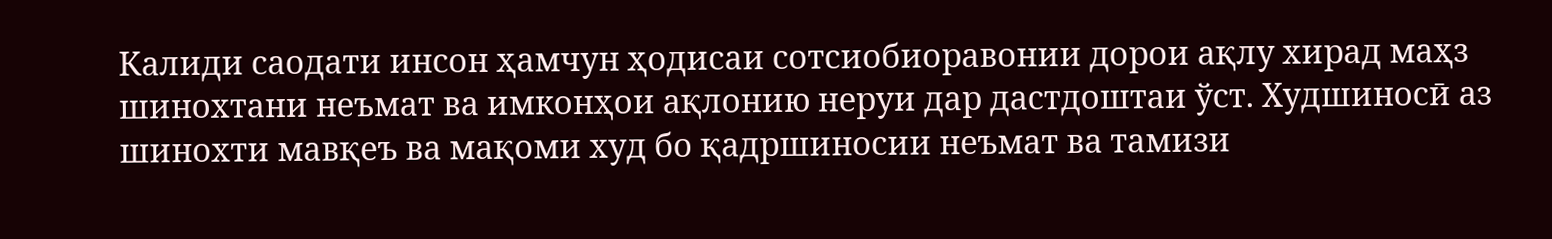Калиди саодати инсон ҳамчун ҳодисаи сотсиобиоравонии дорои ақлу хирад маҳз шинохтани неъмат ва имконҳои ақлонию неруи дар дастдоштаи ўст. Худшиносӣ аз шинохти мавқеъ ва мақоми худ бо қадршиносии неъмат ва тамизи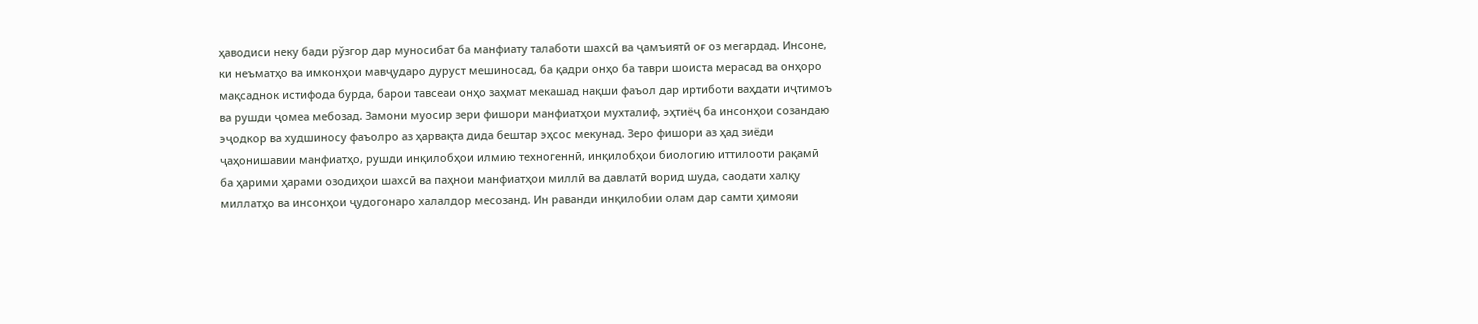ҳаводиси неку бади рўзгор дар муносибат ба манфиату талаботи шахсӣ ва ҷамъиятӣ оғ оз мегардад. Инсоне, ки неъматҳо ва имконҳои мавҷударо дуруст мешиносад, ба қадри онҳо ба таври шоиста мерасад ва онҳоро мақсаднок истифода бурда, барои тавсеаи онҳо заҳмат мекашад нақши фаъол дар иртиботи ваҳдати иҷтимоъ ва рушди ҷомеа мебозад. Замони муосир зери фишори манфиатҳои мухталиф, эҳтиёҷ ба инсонҳои созандаю эҷодкор ва худшиносу фаъолро аз ҳарвақта дида бештар эҳсос мекунад. Зеро фишори аз ҳад зиёди ҷаҳонишавии манфиатҳо, рушди инқилобҳои илмию техногеннӣ, инқилобҳои биологию иттилооти рақамӣ ба ҳарими ҳарами озодиҳои шахсӣ ва паҳнои манфиатҳои миллӣ ва давлатӣ ворид шуда, саодати халқу миллатҳо ва инсонҳои ҷудогонаро халалдор месозанд. Ин раванди инқилобии олам дар самти ҳимояи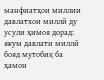манфиатҳои миллии давлатхои миллӣ ду усули ҳимоя дорад: якум давлати миллӣ бояд мутобиқ ба ҳамон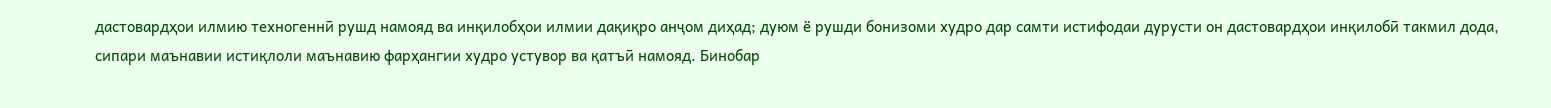дастовардҳои илмию техногеннӣ рушд намояд ва инқилобҳои илмии дақиқро анҷом диҳад; дуюм ё рушди бонизоми худро дар самти истифодаи дурусти он дастовардҳои инқилобӣ такмил дода, сипари маънавии истиқлоли маънавию фарҳангии худро устувор ва қатъӣ намояд. Бинобар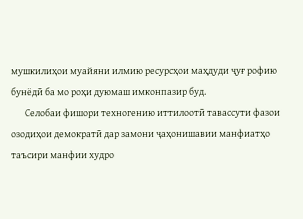мушкилиҳои муайяни илмию ресурсҳои маҳдуди ҷуғ рофию бунёдӣ ба мо роҳи дуюмаш имконпазир буд.
       Селобаи фишори техногению иттилоотӣ тавассути фазои озодиҳои демократӣ дар замони ҷаҳонишавии манфиатҳо таъсири манфии худро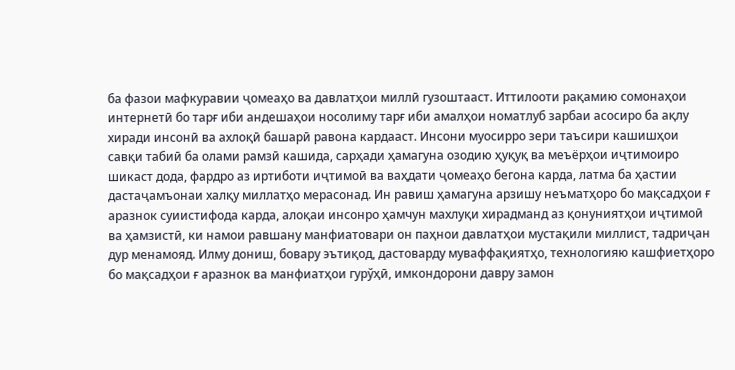ба фазои мафкуравии ҷомеаҳо ва давлатҳои миллӣ гузоштааст. Иттилооти рақамию сомонаҳои интернетӣ бо тарғ иби андешаҳои носолиму тарғ иби амалҳои номатлуб зарбаи асосиро ба ақлу хиради инсонӣ ва ахлоқӣ башарӣ равона кардааст. Инсони муосирро зери таъсири кашишҳои савқи табиӣ ба олами рамзӣ кашида, сарҳади ҳамагуна озодию ҳуқуқ ва меъёрҳои иҷтимоиро шикаст дода, фардро аз иртиботи иҷтимоӣ ва ваҳдати ҷомеаҳо бегона карда, латма ба ҳастии дастаҷамъонаи халқу миллатҳо мерасонад. Ин равиш ҳамагуна арзишу неъматҳоро бо мақсадҳои ғ аразнок суиистифода карда, алоқаи инсонро ҳамчун махлуқи хирадманд аз қонуниятҳои иҷтимоӣ ва ҳамзистӣ, ки намои равшану манфиатовари он паҳнои давлатҳои мустақили миллист, тадриҷан дур менамояд. Илму дониш, бовару эътиқод, дастоварду муваффақиятҳо, технологияю кашфиетҳоро бо мақсадҳои ғ аразнок ва манфиатҳои гурўҳӣ, имкондорони давру замон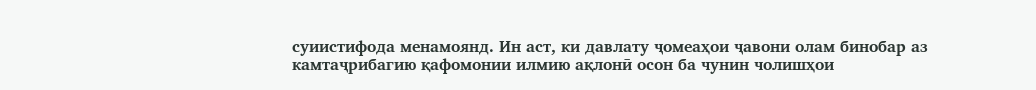суиистифода менамоянд. Ин аст, ки давлату ҷомеаҳои ҷавони олам бинобар аз камтаҷрибагию қафомонии илмию ақлонӣ осон ба чунин чолишҳои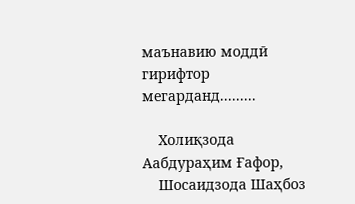маънавию моддӣ гирифтор мегарданд.........

    Холиқзода Аабдураҳим Ғафор,
    Шосаидзода Шаҳбоз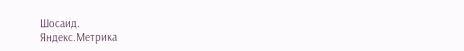Шосаид.
Яндекс.Метрика